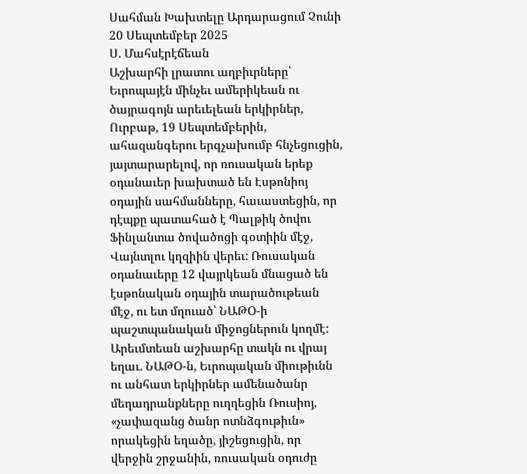Սահման Խախտելը Արդարացում Չունի
20 Սեպտեմբեր 2025
Ս. Մահսէրէճեան
Աշխարհի լրատու աղբիւրները՝ Եւրոպայէն մինչեւ ամերիկեան ու ծայրագոյն արեւելեան երկիրներ, Ուրբաթ, 19 Սեպտեմբերին, ահազանգերու երգչախումբ հնչեցուցին, յայտարարելով, որ ռուսական երեք օդանաւեր խախտած են Էսթոնիոյ օդային սահմանները, հաւաստեցին, որ դէպքը պատահած է Պալթիկ ծովու Ֆինլանտա ծովածոցի գօտիին մէջ, Վայնտլու կղզիին վերեւ: Ռուսական օդանաւերը 12 վայրկեան մնացած են էսթոնական օդային տարածութեան մէջ, ու ետ մղուած՝ ՆԱԹՕ-ի պաշտպանական միջոցներուն կողմէ:
Արեւմտեան աշխարհը տակն ու վրայ եղաւ. ՆԱԹՕ-ն, Եւրոպական միութիւնն ու անհատ երկիրներ ամենածանր մեղադրանքները ուղղեցին Ռուսիոյ, «չափազանց ծանր ոտնձգութիւն» որակեցին եղածը, յիշեցուցին, որ վերջին շրջանին, ռուսական օդուժը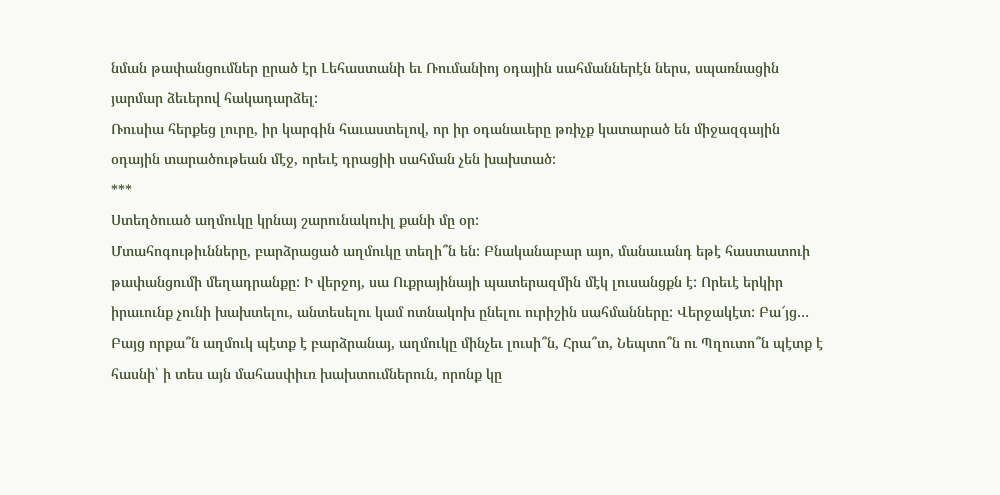նման թափանցումներ ըրած էր Լեհաստանի եւ Ռումանիոյ օդային սահմաններէն ներս, սպառնացին յարմար ձեւերով հակադարձել:
Ռուսիա հերքեց լուրը, իր կարգին հաւաստելով, որ իր օդանաւերը թռիչք կատարած են միջազգային օդային տարածութեան մէջ, որեւէ դրացիի սահման չեն խախտած:
***
Ստեղծուած աղմուկը կրնայ շարունակուիլ քանի մը օր:
Մտահոգութիւնները, բարձրացած աղմուկը տեղի՞ն են: Բնականաբար այո, մանաւանդ եթէ հաստատուի թափանցումի մեղադրանքը: Ի վերջոյ, սա Ուքրայինայի պատերազմին մէկ լուսանցքն է: Որեւէ երկիր իրաւունք չունի խախտելու, անտեսելու կամ ոտնակոխ ընելու ուրիշին սահմանները: Վերջակէտ: Բա՜յց…
Բայց որքա՞ն աղմուկ պէտք է բարձրանայ, աղմուկը մինչեւ լուսի՞ն, Հրա՞տ, Նեպտո՞ն ու Պղուտո՞ն պէտք է հասնի՝ ի տես այն մահասփիւռ խախտումներուն, որոնք կը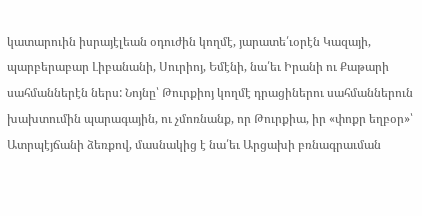կատարուին իսրայէլեան օդուժին կողմէ, յարատե՛ւօրէն Կազայի, պարբերաբար Լիբանանի, Սուրիոյ, Եմէնի, նա՛եւ Իրանի ու Քաթարի սահմաններէն ներս: Նոյնը՝ Թուրքիոյ կողմէ դրացիներու սահմաններուն խախտումին պարագային, ու չմոռնանք, որ Թուրքիա, իր «փոքր եղբօր»՝ Ատրպէյճանի ձեռքով, մասնակից է նա՛եւ Արցախի բռնագրաւման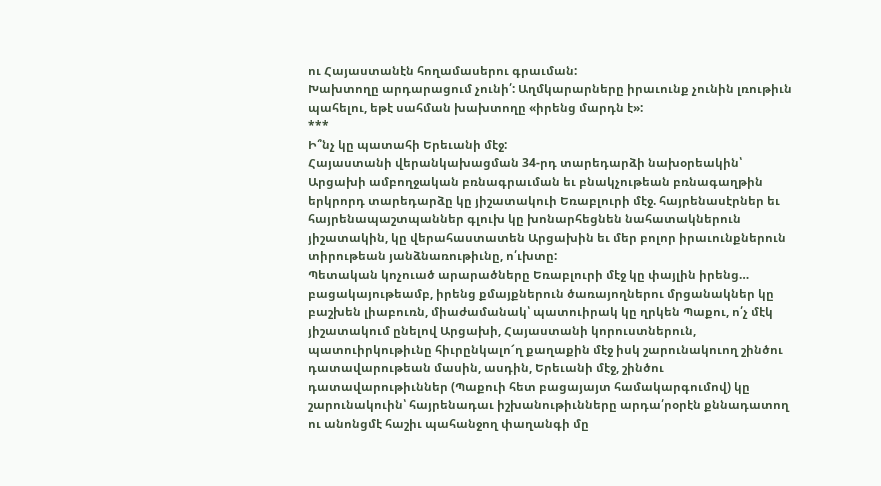ու Հայաստանէն հողամասերու գրաւման:
Խախտողը արդարացում չունի՛: Աղմկարարները իրաւունք չունին լռութիւն պահելու, եթէ սահման խախտողը «իրենց մարդն է»:
***
Ի՞նչ կը պատահի Երեւանի մէջ:
Հայաստանի վերանկախացման 34-րդ տարեդարձի նախօրեակին՝ Արցախի ամբողջական բռնագրաւման եւ բնակչութեան բռնագաղթին երկրորդ տարեդարձը կը յիշատակուի Եռաբլուրի մէջ. հայրենասէրներ եւ հայրենապաշտպաններ գլուխ կը խոնարհեցնեն նահատակներուն յիշատակին, կը վերահաստատեն Արցախին եւ մեր բոլոր իրաւունքներուն տիրութեան յանձնառութիւնը, ո՛ւխտը:
Պետական կոչուած արարածները Եռաբլուրի մէջ կը փայլին իրենց… բացակայութեամբ, իրենց քմայքներուն ծառայողներու մրցանակներ կը բաշխեն լիաբուռն, միաժամանակ՝ պատուիրակ կը ղրկեն Պաքու, ո՛չ մէկ յիշատակում ընելով Արցախի, Հայաստանի կորուստներուն, պատուիրկութիւնը հիւրընկալո՜ղ քաղաքին մէջ իսկ շարունակուող շինծու դատավարութեան մասին, ասդին, Երեւանի մէջ, շինծու դատավարութիւններ (Պաքուի հետ բացայայտ համակարգումով) կը շարունակուին՝ հայրենադաւ իշխանութիւնները արդա՛րօրէն քննադատող ու անոնցմէ հաշիւ պահանջող փաղանգի մը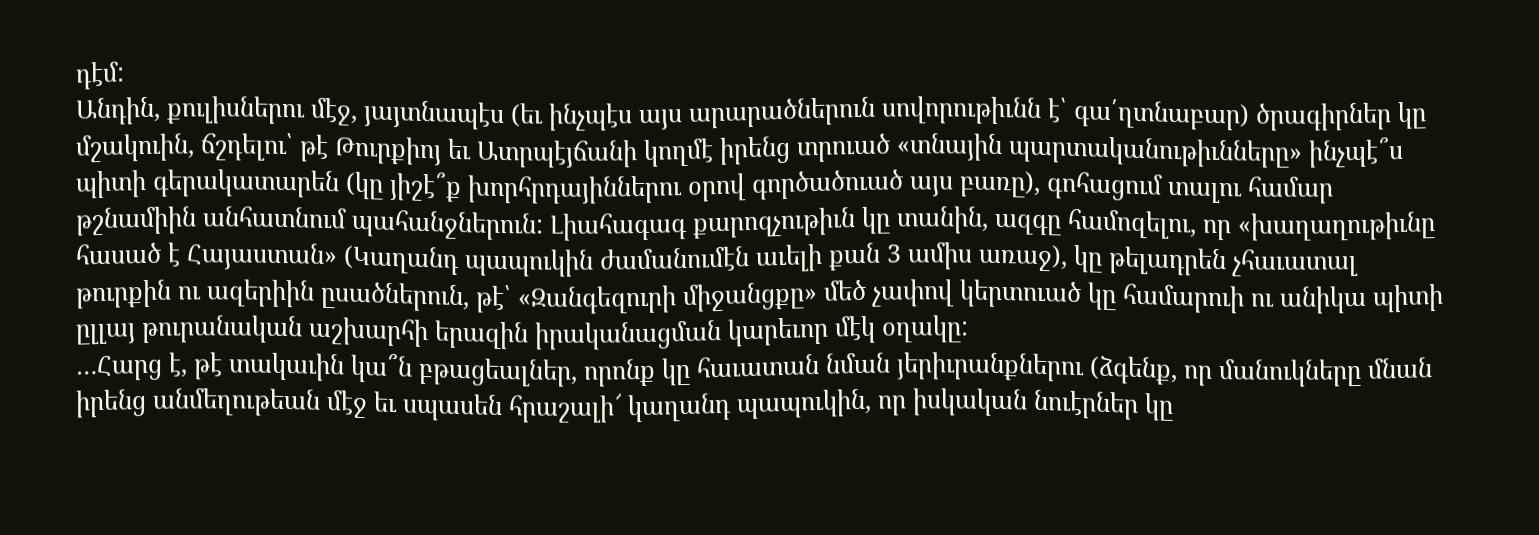դէմ:
Անդին, քուլիսներու մէջ, յայտնապէս (եւ ինչպէս այս արարածներուն սովորութիւնն է՝ գա՛ղտնաբար) ծրագիրներ կը մշակուին, ճշդելու՝ թէ Թուրքիոյ եւ Ատրպէյճանի կողմէ իրենց տրուած «տնային պարտականութիւնները» ինչպէ՞ս պիտի գերակատարեն (կը յիշէ՞ք խորհրդայիններու օրով գործածուած այս բառը), գոհացում տալու համար թշնամիին անհատնում պահանջներուն: Լիահագագ քարոզչութիւն կը տանին, ազգը համոզելու, որ «խաղաղութիւնը հասած է Հայաստան» (Կաղանդ պապուկին ժամանումէն աւելի քան 3 ամիս առաջ), կը թելադրեն չհաւատալ թուրքին ու ազերիին ըսածներուն, թէ՝ «Զանգեզուրի միջանցքը» մեծ չափով կերտուած կը համարուի ու անիկա պիտի ըլլայ թուրանական աշխարհի երազին իրականացման կարեւոր մէկ օղակը:
…Հարց է, թէ տակաւին կա՞ն բթացեալներ, որոնք կը հաւատան նման յերիւրանքներու (ձգենք, որ մանուկները մնան իրենց անմեղութեան մէջ եւ սպասեն հրաշալի՜ կաղանդ պապուկին, որ իսկական նուէրներ կը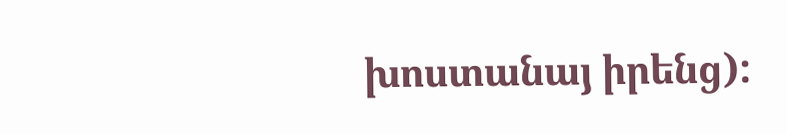խոստանայ իրենց):